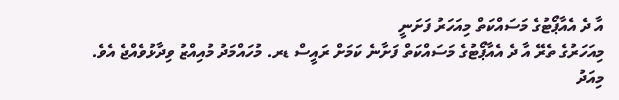އާ ދެ އެއާޕޯޓުގެ މަސައްކަތް މިއަހަރު ފަށަނީ
މިއަހަރުގެ ތެރޭ އާ ދެ އެއާޕޯޓުގެ މަސައްކަތް ފަށާނެ ކަމަށް ރައީސް ޑރ. މުހައްމަދު މުއިއްޒު ވިދާޅުވެއްޖެ އެވެ.
މިއަދު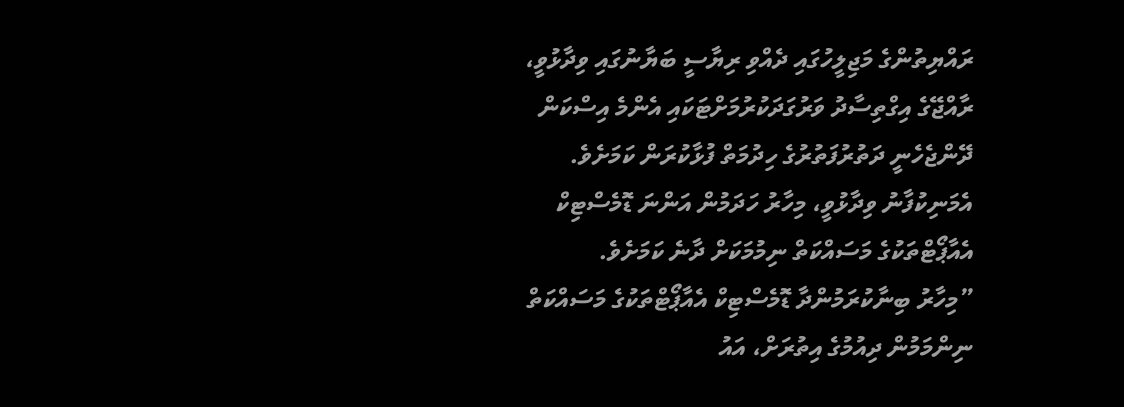ރައްޔިތުންގެ މަޖިލީހުގައި ދެއްވި ރިޔާސީ ބަޔާނުގައި ވިދާޅުވީ، ރާއްޖޭގެ އިގްތިސާދު ވަރުގަދަކުރުމަށްޓަކައި އެންމެ އިސްކަން ދޭންޖެހެނީ ދަތުރުފަތުރުގެ ހިދުމަތް ފުޅާކުރަން ކަމަށެވެ. އެމަނިކުފާނު ވިދާޅުވީ، މިހާރު ހަދަމުން އަންނަ ޑޮމެސްޓިކް އެއާޕޯޓްތަކުގެ މަސައްކަތް ނިމުމަކަށް ދާނެ ކަމަށެވެ.
”މިހާރު ބިނާކުރަމުންދާ ޑޮމެސްޓިކް އެއާޕޯޓްތަކުގެ މަސައްކަތް ނިންމަމުން ދިއުމުގެ އިތުރަށް، އައު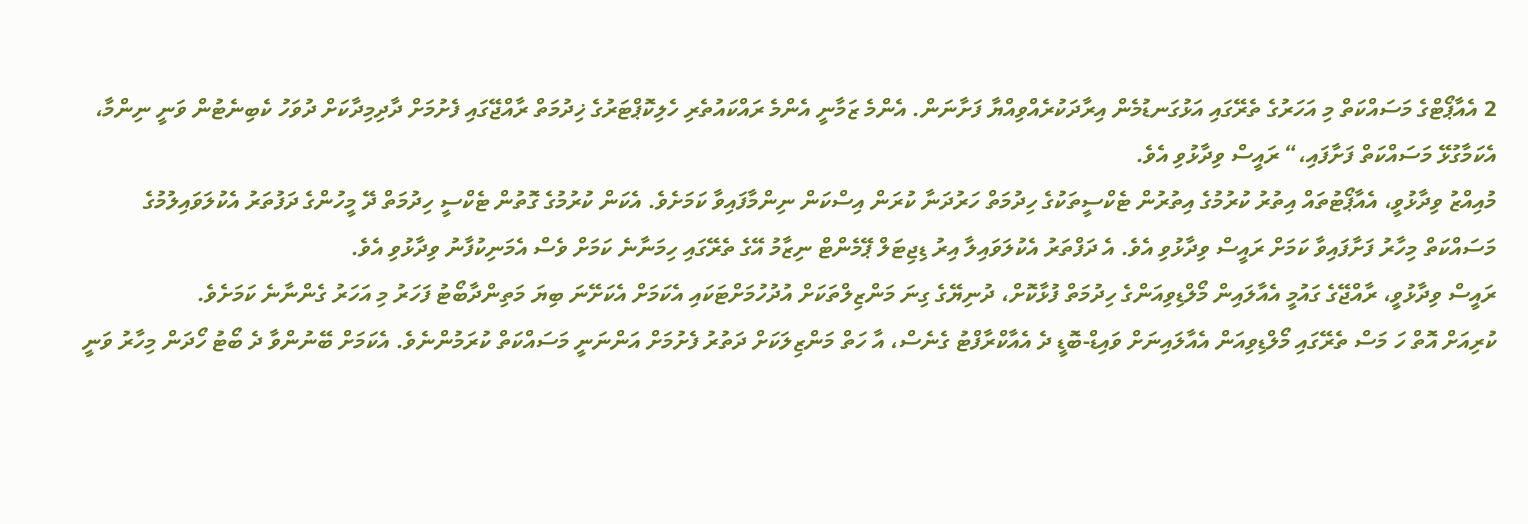2 އެއާޕޯޓްގެ މަސައްކަތް މި އަހަރުގެ ތެރޭގައި އަޅުގަނޑުމެން އިރާދަކުރެއްވިއްޔާ ފަށާނަން. އެންމެ ޒަމާނީ އެންމެ ރައްކައުތެރި ހެލިކޮޕްޓަރުގެ ޚިދުމަތް ރާއްޖޭގައި ފެށުމަށް ދާދިމިދާކަށް ދުވަހު ކެބިނެޓުން ވަނީ ނިންމާ، އެކަމާގުޅޭ މަސައްކަތް ފަށާފައި،“ ރައީސް ވިދާޅުވި އެވެ.
މުއިއްޒު ވިދާޅުވީ، އެއާޕޯޓުތައް އިތުރު ކުރުމުގެ އިތުރުން ޓެކްސީތަކުގެ ހިދުމަތް ހަރުދަނާ ކުރަން އިސްކަން ނިންމާފައިވާ ކަމަށެވެ. އެކަން ކުރުމުގެ ގޮތުން ޓެކްސީ ހިދުމަތް ދޭ މީހުންގެ ދަފުތަރު އެކުލަވައިލުމުގެ މަސައްކަތް މިހާރު ފަށާފައިވާ ކަމަށް ރައީސް ވިދާޅުވި އެވެ. އެ ދަފްތަރު އެކުލަވައިލާ އިރު ޑިޖިޓަލް ޕޭމެންޓް ނިޒާމު އޭގެ ތެރޭގައި ހިމަނާނެ ކަމަށް ވެސް އެމަނިކުފާނު ވިދާޅުވި އެވެ.
ރައީސް ވިދާޅުވީ، ރާއްޖޭގެ ގައުމީ އެއާލައިން މޯލްޑިވިއަންގެ ހިދުމަތް ފުޅާކޮށް، ދުނިޔޭގެ ގިނަ މަންޒިލްތަކަށް އުދުހުމަށްޓަކައި އެކަމަށް އެކަށޭނަ ބިޔަ މަތިންދާބޯޓު ފަހަރު މި އަހަރު ގެންނާނެ ކަމަށެވެ.
ކުރިއަށް އޮތް ހަ މަސް ތެރޭގައި މޯލްޑިވިއަން އެއާލައިނަށް ވައިޑް-ބޮޑީ ދެ އެއާކްރާފްޓު ގެނެސް، އާ ހަތް މަންޒިލަކަށް ދަތުރު ފެށުމަށް އަންނަނީ މަސައްކަތް ކުރަމުންނެވެ. އެކަމަށް ބޭނުންވާ ދެ ބޯޓު ހޯދަން މިހާރު ވަނީ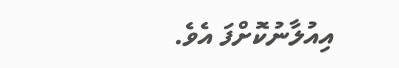އިއުލާނުކޮށްފަ އެވެ.